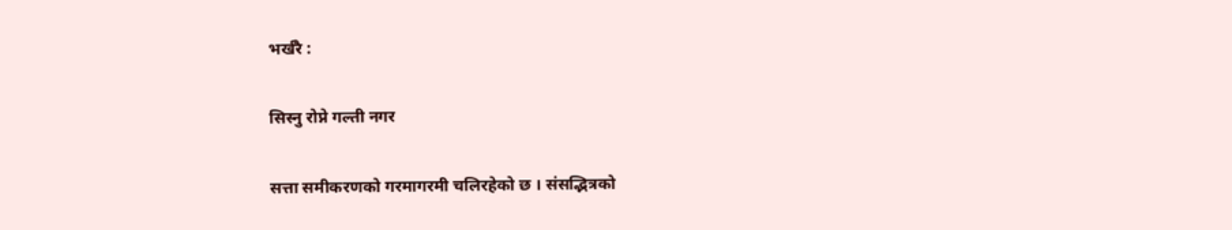भर्खरै :

सिस्नु रोप्ने गल्ती नगर

सत्ता समीकरणको गरमागरमी चलिरहेको छ । संसद्भित्रको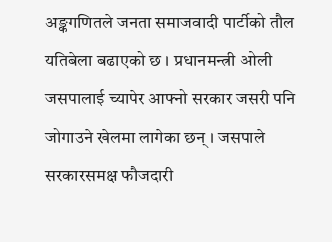अङ्कगणितले जनता समाजवादी पार्टीको तौल यतिबेला बढाएको छ । प्रधानमन्त्री ओली जसपालाई च्यापेर आफ्नो सरकार जसरी पनि जोगाउने खेलमा लागेका छन् । जसपाले सरकारसमक्ष फौजदारी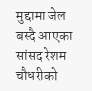मुद्दामा जेल बस्दै आएका सांसद रेशम चौधरीको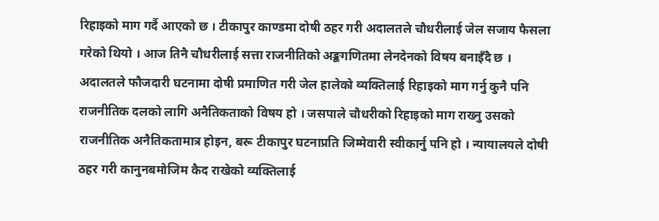रिहाइको माग गर्दै आएको छ । टीकापुर काण्डमा दोषी ठहर गरी अदालतले चौधरीलाई जेल सजाय फैसला गरेको थियो । आज तिनै चौधरीलाई सत्ता राजनीतिको अङ्कगणितमा लेनदेनको विषय बनाइँदै छ ।
अदालतले फौजदारी घटनामा दोषी प्रमाणित गरी जेल हालेको व्यक्तिलाई रिहाइको माग गर्नु कुनै पनि राजनीतिक दलको लागि अनैतिकताको विषय हो । जसपाले चौधरीको रिहाइको माग राख्नु उसको राजनीतिक अनैतिकतामात्र होइन, बरू टीकापुर घटनाप्रति जिम्मेवारी स्वीकार्नु पनि हो । न्यायालयले दोषी ठहर गरी कानुनबमोजिम कैद राखेको व्यक्तिलाई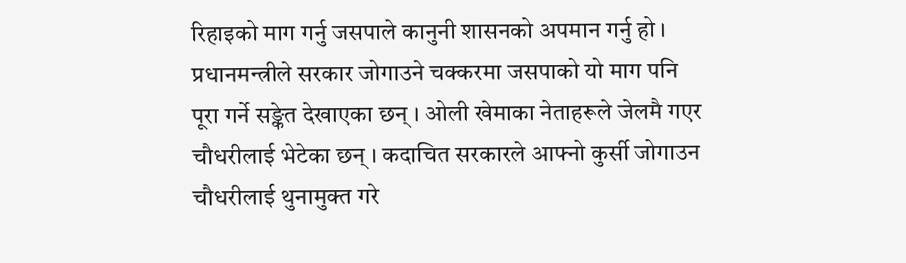रिहाइको माग गर्नु जसपाले कानुनी शासनको अपमान गर्नु हो ।
प्रधानमन्त्रीले सरकार जोगाउने चक्करमा जसपाको यो माग पनि पूरा गर्ने सङ्केत देखाएका छन् । ओली खेमाका नेताहरूले जेलमै गएर चौधरीलाई भेटेका छन् । कदाचित सरकारले आफ्नो कुर्सी जोगाउन चौधरीलाई थुनामुक्त गरे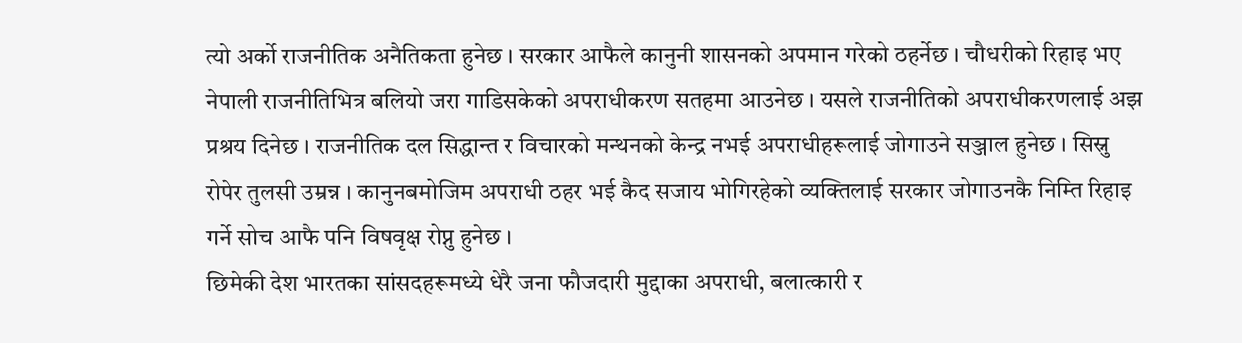त्यो अर्को राजनीतिक अनैतिकता हुनेछ । सरकार आफैले कानुनी शासनको अपमान गरेको ठहर्नेछ । चौधरीको रिहाइ भए नेपाली राजनीतिभित्र बलियो जरा गाडिसकेको अपराधीकरण सतहमा आउनेछ । यसले राजनीतिको अपराधीकरणलाई अझ प्रश्रय दिनेछ । राजनीतिक दल सिद्धान्त र विचारको मन्थनको केन्द्र नभई अपराधीहरूलाई जोगाउने सञ्जाल हुनेछ । सिस्नु रोपेर तुलसी उम्रन्न । कानुनबमोजिम अपराधी ठहर भई कैद सजाय भोगिरहेको व्यक्तिलाई सरकार जोगाउनकै निम्ति रिहाइ गर्ने सोच आफै पनि विषवृक्ष रोप्नु हुनेछ ।
छिमेकी देश भारतका सांसदहरूमध्ये धेरै जना फौजदारी मुद्दाका अपराधी, बलात्कारी र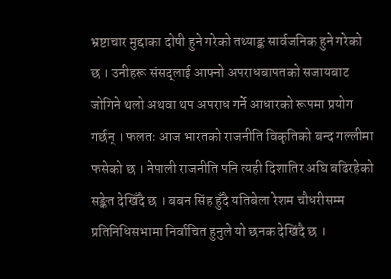भ्रष्टाचार मुद्दाका दोषी हुने गरेको तथ्याङ्क सार्वजनिक हुने गरेको छ । उनीहरू संसद्लाई आफ्नो अपराधबापतको सजायबाट जोगिने थलो अथवा थप अपराध गर्ने आधारको रूपमा प्रयोग गर्छन् । फलतः आज भारतको राजनीति विकृतिको बन्द गल्लीमा फसेको छ । नेपाली राजनीति पनि त्यही दिशातिर अघि बढिरहेको सङ्केत देखिँदै छ । बबन सिंह हुँदै यतिबेला रेशम चौधरीसम्म प्रतिनिधिसभामा निर्वाचित हुनुले यो छनक देखिंदै छ ।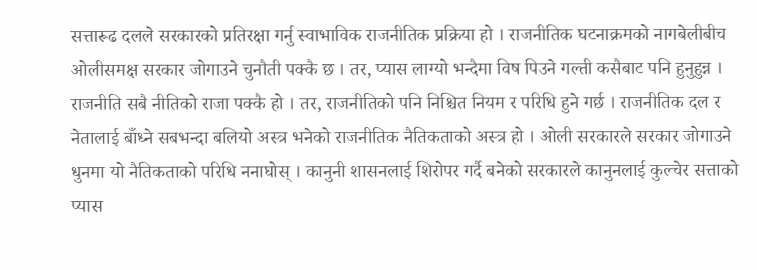सत्तारूढ दलले सरकारको प्रतिरक्षा गर्नु स्वाभाविक राजनीतिक प्रक्रिया हो । राजनीतिक घटनाक्रमको नागबेलीबीच ओलीसमक्ष सरकार जोगाउने चुनौती पक्कै छ । तर, प्यास लाग्यो भन्दैमा विष पिउने गल्ती कसैबाट पनि हुनुहुन्न । राजनीति सबै नीतिको राजा पक्कै हो । तर, राजनीतिको पनि निश्चित नियम र परिधि हुने गर्छ । राजनीतिक दल र नेतालाई बाँध्ने सबभन्दा बलियो अस्त्र भनेको राजनीतिक नैतिकताको अस्त्र हो । ओली सरकारले सरकार जोगाउने धुनमा यो नैतिकताको परिधि ननाघोस् । कानुनी शासनलाई शिरोपर गर्दै बनेको सरकारले कानुनलाई कुल्चेर सत्ताको प्यास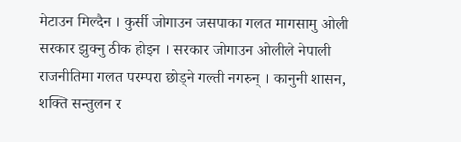मेटाउन मिल्दैन । कुर्सी जोगाउन जसपाका गलत मागसामु ओली सरकार झुक्नु ठीक होइन । सरकार जोगाउन ओलीले नेपाली राजनीतिमा गलत परम्परा छोड्ने गल्ती नगरुन् । कानुनी शासन, शक्ति सन्तुलन र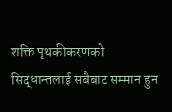शक्ति पृथकीकरणको सिद्धान्तलाई सबैबाट सम्मान हुन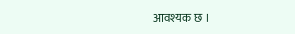आवश्यक छ ।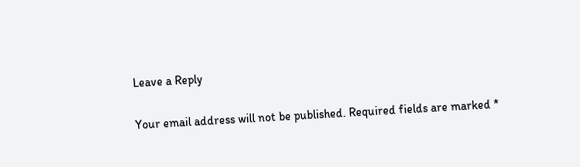Leave a Reply

Your email address will not be published. Required fields are marked *